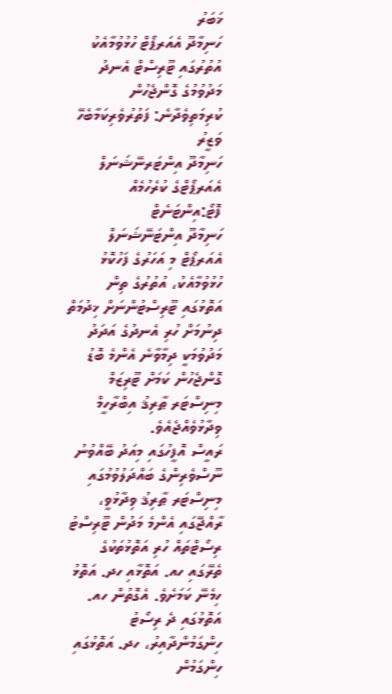ޚަބަރު
ހަނިމާދޫ އެއަރޕޯޓް ހުޅުވުމާއެކު އުތުރުގައި ޓޫރިސްޓް އެނދު މަދުވުމުގެ ގޮންޖެހުން ކުރިމަތިވެދާނެ: ފަތުރުވެރިކަމާބެހޭ ވަޒީރު
ހަނިމާދޫ އިންޓަރނޭޝަނަލް އެއަރޕޯޓްގެ ކުރެހުމެއް ފޮޓޯ:އިންޓަނެޓް
ހަނިމާދޫ އިންޓަނޭޝަނަލް އެއަރޕޯޓް މި އަހަރުގެ ފަހުކޮޅު ހުޅުވުމާއެކު، އުތުރުގެ ތިން އަތޮޅުގައި ޓޫރިސްޓުންނަށް ޚިދުމަތް ދިނުމަށް ހުރި އެނދުގެ އަދަދު މަދުވުމަކީ ދިމާވާނެ އެންމެ ބޮޑު ގޮންޖެހުން ކަމަށް ޓޫރިޒަމް މިނިސްޓަރ ޠާރިޤު އިބްރާހީމް ވިދާޅުވެއްޖެއެވެ.
ރައީސް އޮފީހުގައި މިއަދު ބޭއްވުނު ނޫސްވެރިންގެ ބައްދަލުވުމުގައި މިނިސްޓަރ ޠާރިޤު ވިދާޅުވީ، ރާއްޖޭގައި އެންމެ މަދުން ޓޫރިސްޓު ރިސޯޓްތައް ހުރި އަތޮޅުތަކުގެ ތެރޭގައި ހއ. އަތޮޅާއި ހދ. އަތޮޅު ހިމެނޭ ކަމަށެވެ. އެގޮތުން ހއ. އަތޮޅުގައި ދެ ރިސޯޓު ހިންގަމުންދާއިރު، ހދ. އަތޮޅުގައި ހިންގަމުން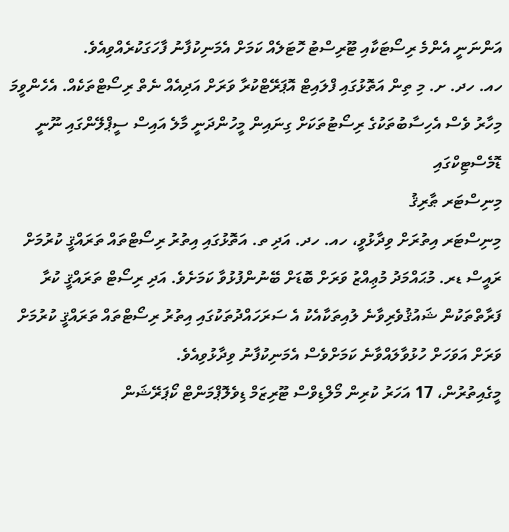އަންނަނީ އެންމެ ރިސޯޓަކާއި ޓޫރިސްޓު ހޮޓަލެއް ކަމަށް އެމަނިކުފާނު ފާހަގަކުރެއްވިއެވެ.
ހއ. ހދ. ށ. މި ތިން އަތޮޅުގައި ފްލައިޓް އޮޕަރޭޓްކުރާ ވަރަށް އަދިއެއް ނެތް ރިސޯޓްތަކެއް. އެހެންވީމަ މިހާރު ވެސް އެހިސާބުތަކުގެ ރިސޯޓުތަކަށް ގިނައިން މީހުންދަނީ މާލެ އައިސް ސީޕްލޭންގައި ނޫނީ ޑޮމެސްޓިކްގައި
މިނިސްޓަރ ޠާރިޤު
މިނިސްޓަރ އިތުރަށް ވިދާޅުވީ، ހއ. ހދ. އަދި ތ. އަތޮޅުގައި އިތުރު ރިސޯޓްތައް ތަރައްޤީ ކުރުމަށް ރައީސް ޑރ. މުޙައްމަދު މުޢިއްޒު ވަރަށް ބޮޑަށް ބޭނުންފުޅުވާ ކަމަށެވެ. އަދި ރިސޯޓް ތަރައްޤީ ކުރާ ފަރާތްތަކުން ޝައުޤުވެރިވާނެ ލުއިތަކާއެކު އެ ސަރަހައްދުތަކުގައި އިތުރު ރިސޯޓްތައް ތަރައްޤީ ކުރުމަށް ވަރަށް އަވަހަށް ހުޅުވާލައްވާނެ ކަމަށްވެސް އެމަނިކުފާނު ވިދާޅުވިއެވެ.
މީގެއިތުރުން، 17 އަހަރު ކުރިން މޯލްޑިވްސް ޓޫރިޒަމް ޑިވެލޮޕްމަންޓް ކޯޕަރޭޝަން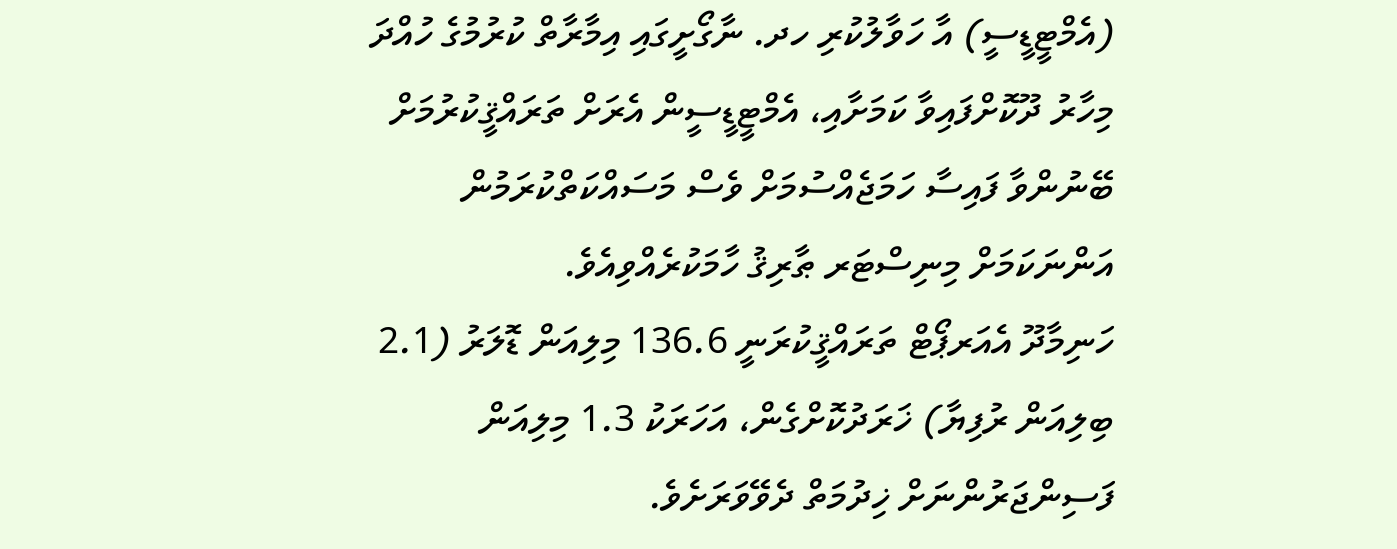(އެމްޓީޑީސީ) އާ ހަވާލުކުރި ހދ. ނާގޯށީގައި އިމާރާތް ކުރުމުގެ ހުއްދަ މިހާރު ދޫކޮށްފައިވާ ކަމަށާއި، އެމްޓީޑީސީން އެރަށް ތަރައްޤީކުރުމަށް ބޭނުންވާ ފައިސާ ހަމަޖެއްސުމަށް ވެސް މަސައްކަތްކުރަމުން އަންނަކަމަށް މިނިސްޓަރ ޠާރިޤު ހާމަކުރެއްވިއެވެ.
ހަނިމާދޫ އެއަރޕޯޓް ތަރައްޤީކުރަނީ 136.6 މިލިއަން ޑޮލަރު (2.1 ބިލިއަން ރުފިޔާ) ޚަރަދުކޮށްގެން، އަހަރަކު 1.3 މިލިއަން ފަސިންޖަރުންނަށް ޚިދުމަތް ދެވޭވަރަށެވެ.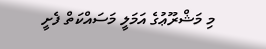މި މަޝްރޫޢުގެ އަމަލީ މަސައްކަތް ފެށީ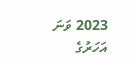2023 ވަނަ އަހަރުގެ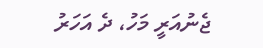ޖެނުއަރީ މަހު، ދެ އަހަރު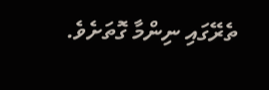ތެރޭގައި ނިންމާ ގޮތަށެވެ.